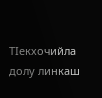ТIекхочийла долу линкаш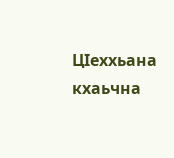ЦIеххьана кхаьчна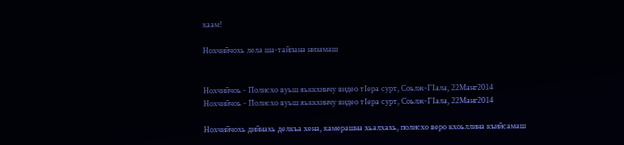хаам!

Нохчийчохь лела ша-тайпана низамаш


Нохчийчоь - Полисхо вуьш яьккхинчу видео тIера сурт, Соьлж-ГIала, 22Манг2014
Нохчийчоь - Полисхо вуьш яьккхинчу видео тIера сурт, Соьлж-ГIала, 22Манг2014

Нохчийчохь дийнахь делкъа хена, камерашна хьалхахь, полисхо веро кхоьллина къийсамаш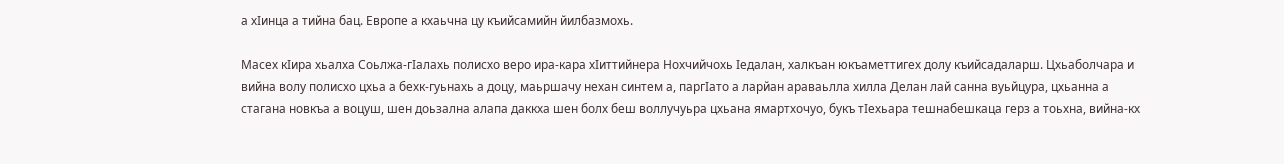а хIинца а тийна бац. Европе а кхаьчна цу къийсамийн йилбазмохь.

Масех кIира хьалха Соьлжа-гIалахь полисхо веро ира-кара хIиттийнера Нохчийчохь Iедалан, халкъан юкъаметтигех долу къийсадаларш. Цхьаболчара и вийна волу полисхо цхьа а бехк-гуьнахь а доцу, маьршачу нехан синтем а, паргIато а ларйан араваьлла хилла Делан лай санна вуьйцура, цхьанна а стагана новкъа а воцуш, шен доьзална алапа даккха шен болх беш воллучуьра цхьана ямартхочуо, букъ тIехьара тешнабешкаца герз а тоьхна, вийна-кх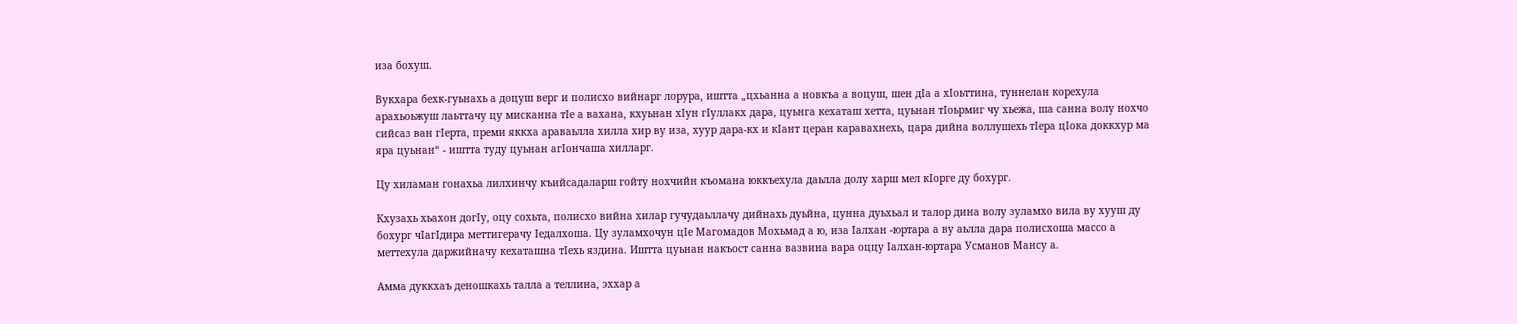иза бохуш.

Вукхара бехк-гуьнахь а доцуш верг и полисхо вийнарг лорура, иштта „цхьанна а новкъа а воцуш, шен дIа а хIоьттина, туннелан корехула арахьоьжуш лаьттачу цу мисканна тIе а вахана, кхуьнан хIун гIуллакх дара, цуьнга кехаташ хетта, цуьнан тIоьрмиг чу хьежа, ша санна волу нохчо сийсаз ван гIерта, преми яккха араваьлла хилла хир ву иза, хуур дара-кх и кIант церан каравахнехь, цара дийна воллушехь тIера цIока доккхур ма яра цуьнан“ - иштта туду цуьнан агIончаша хилларг.

Цу хиламан гонахьа лилхинчу къийсадаларш гойту нохчийн къомана юккъехула даьлла долу харш мел кIорге ду бохург.

Кхузахь хьахон догIу, оцу сохьта, полисхо вийна хилар гучудаьллачу дийнахь дуьйна, цунна дуьхьал и талор дина волу зуламхо вила ву хууш ду бохург чIагIдира меттигерачу Iедалхоша. Цу зуламхочун цIе Магомадов Мохьмад а ю, иза Iалхан -юртара а ву аьлла дара полисхоша массо а меттехула даржийначу кехаташна тIехь яздина. Иштта цуьнан накъост санна вазвина вара оццу Iалхан-юртара Усманов Мансу а.

Амма дуккхаъ деношкахь талла а теллина, эххар а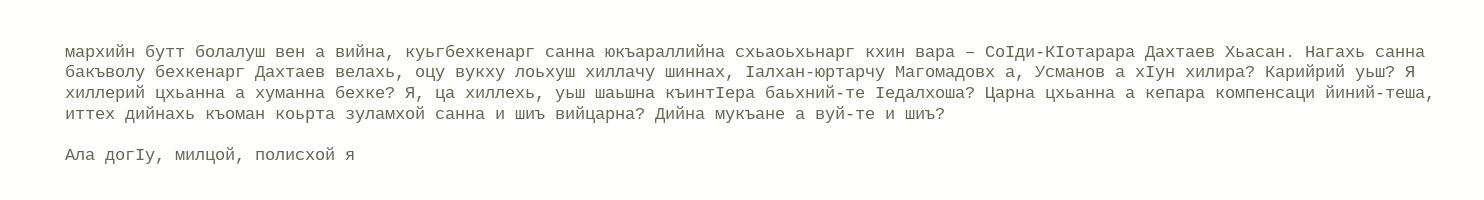мархийн бутт болалуш вен а вийна, куьгбехкенарг санна юкъараллийна схьаоьхьнарг кхин вара – СоIди-КIотарара Дахтаев Хьасан. Нагахь санна бакъволу бехкенарг Дахтаев велахь, оцу вукху лоьхуш хиллачу шиннах, Iалхан-юртарчу Магомадовх а, Усманов а хIун хилира? Карийрий уьш? Я хиллерий цхьанна а хуманна бехке? Я, ца хиллехь, уьш шаьшна къинтIера баьхний-те Iедалхоша? Царна цхьанна а кепара компенсаци йиний-теша, иттех дийнахь къоман коьрта зуламхой санна и шиъ вийцарна? Дийна мукъане а вуй-те и шиъ?

Ала догIу, милцой, полисхой я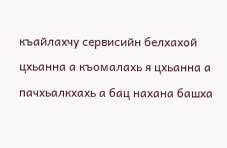къайлахчу сервисийн белхахой цхьанна а къомалахь я цхьанна а пачхьалкхахь а бац нахана башха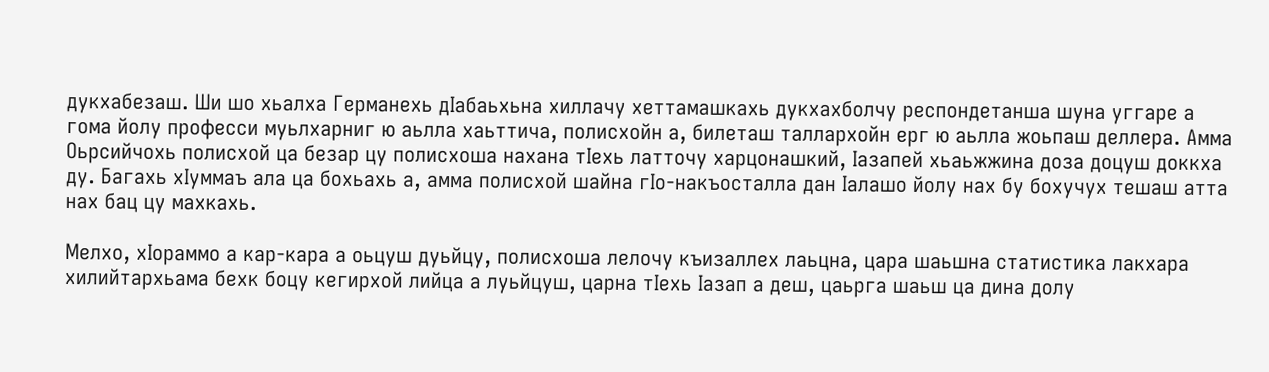дукхабезаш. Ши шо хьалха Германехь дIабаьхьна хиллачу хеттамашкахь дукхахболчу респондетанша шуна уггаре а гома йолу професси муьлхарниг ю аьлла хаьттича, полисхойн а, билеташ таллархойн ерг ю аьлла жоьпаш деллера. Амма Оьрсийчохь полисхой ца безар цу полисхоша нахана тIехь латточу харцонашкий, Iазапей хьаьжжина доза доцуш доккха ду. Багахь хIуммаъ ала ца бохьахь а, амма полисхой шайна гIо-накъосталла дан Iалашо йолу нах бу бохучух тешаш атта нах бац цу махкахь.

Мелхо, хIораммо а кар-кара а оьцуш дуьйцу, полисхоша лелочу къизаллех лаьцна, цара шаьшна статистика лакхара хилийтархьама бехк боцу кегирхой лийца а луьйцуш, царна тIехь Iазап а деш, цаьрга шаьш ца дина долу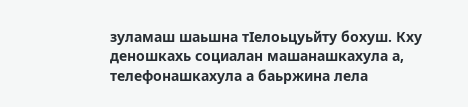зуламаш шаьшна тIелоьцуьйту бохуш. Кху деношкахь социалан машанашкахула а, телефонашкахула а баьржина лела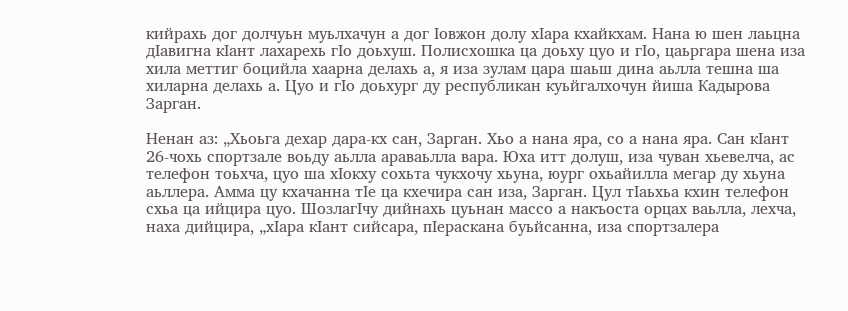кийрахь дог долчуьн муьлхачун а дог Iовжон долу хIара кхайкхам. Нана ю шен лаьцна дIавигна кIант лахарехь гIо доьхуш. Полисхошка ца доьху цуо и гIо, цаьргара шена иза хила меттиг боцийла хаарна делахь а, я иза зулам цара шаьш дина аьлла тешна ша хиларна делахь а. Цуо и гIо доьхург ду республикан куьйгалхочун йиша Кадырова Зарган.

Ненан аз: „Хьоьга дехар дара-кх сан, Зарган. Хьо а нана яра, со а нана яра. Сан кIант 26-чохь спортзале воьду аьлла араваьлла вара. Юха итт долуш, иза чуван хьевелча, ас телефон тоьхча, цуо ша хIокху сохьта чукхочу хьуна, юург охьайилла мегар ду хьуна аьллера. Амма цу кхачанна тIе ца кхечира сан иза, Зарган. Цул тIаьхьа кхин телефон схьа ца ийцира цуо. ШозлагIчу дийнахь цуьнан массо а накъоста орцах ваьлла, лехча, наха дийцира, „хIара кIант сийсара, пIераскана буьйсанна, иза спортзалера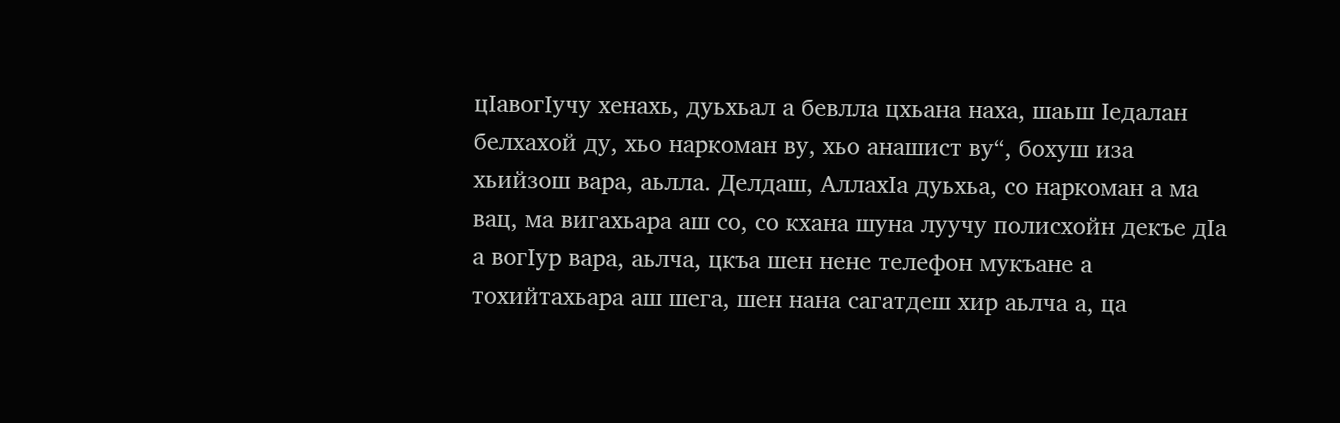цIавогIучу хенахь, дуьхьал а бевлла цхьана наха, шаьш Iедалан белхахой ду, хьо наркоман ву, хьо анашист ву“, бохуш иза хьийзош вара, аьлла. Делдаш, АллахIа дуьхьа, со наркоман а ма вац, ма вигахьара аш со, со кхана шуна луучу полисхойн декъе дIа а вогIур вара, аьлча, цкъа шен нене телефон мукъане а тохийтахьара аш шега, шен нана сагатдеш хир аьлча а, ца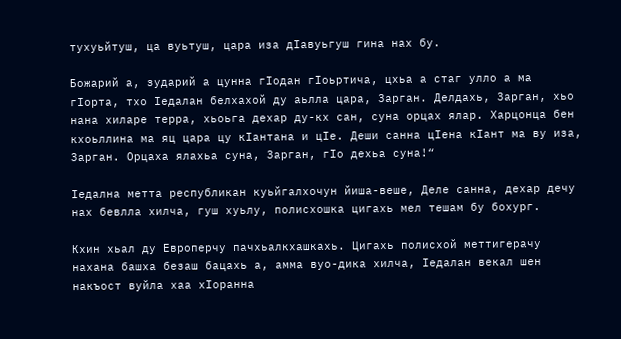тухуьйтуш, ца вуьтуш, цара иза дIавуьгуш гина нах бу.

Божарий а, зударий а цунна гIодан гIоьртича, цхьа а стаг улло а ма гIорта, тхо Iедалан белхахой ду аьлла цара, Зарган. Делдахь, Зарган, хьо нана хиларе терра, хьоьга дехар ду-кх сан, суна орцах ялар. Харцонца бен кхоьллина ма яц цара цу кIантана и цIе. Деши санна цIена кIант ма ву иза, Зарган. Орцаха ялахьа суна, Зарган, гIо дехьа суна!“

Iедална метта республикан куьйгалхочун йиша-веше, Деле санна, дехар дечу нах бевлла хилча, гуш хуьлу, полисхошка цигахь мел тешам бу бохург.

Кхин хьал ду Европерчу пачхьалкхашкахь. Цигахь полисхой меттигерачу нахана башха безаш бацахь а, амма вуо-дика хилча, Iедалан векал шен накъост вуйла хаа хIоранна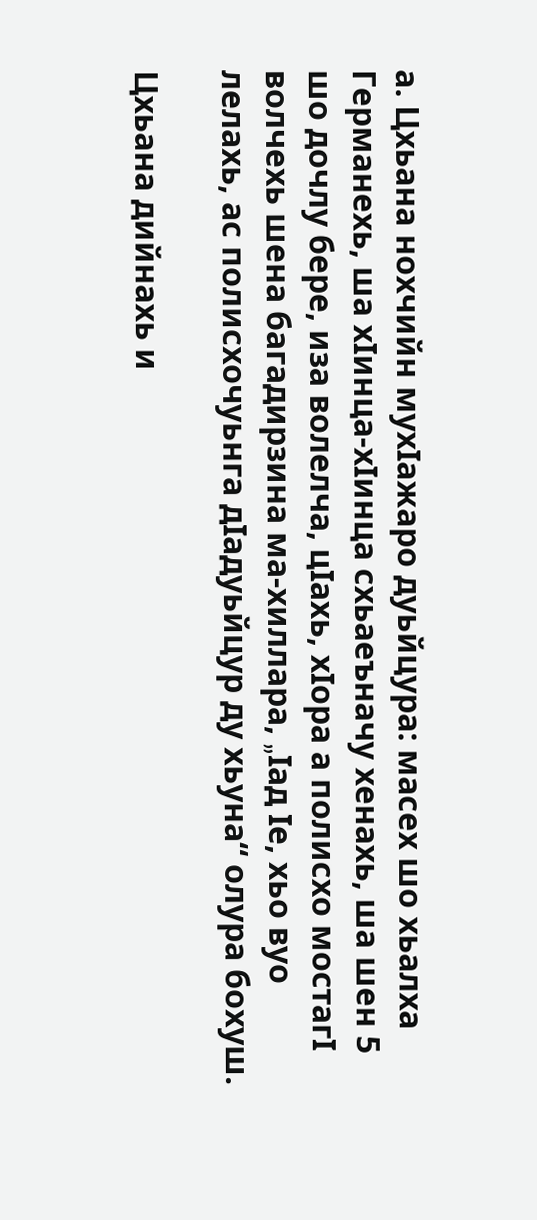а. Цхьана нохчийн мухIажаро дуьйцура: масех шо хьалха Германехь, ша хIинца-хIинца схьаеъначу хенахь, ша шен 5 шо дочлу бере, иза волелча, цIахь, хIора а полисхо мостагI волчехь шена багадирзина ма-хиллара, „Iад Iе, хьо вуо лелахь, ас полисхочуьнга дIадуьйцур ду хьуна“ олура бохуш.

Цхьана дийнахь и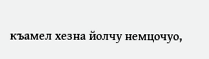къамел хезна йолчу немцочуо,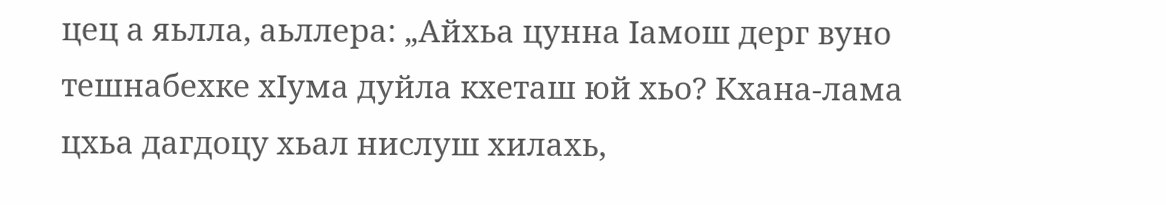цец а яьлла, аьллера: „Айхьа цунна Iамош дерг вуно тешнабехке хIума дуйла кхеташ юй хьо? Кхана-лама цхьа дагдоцу хьал нислуш хилахь,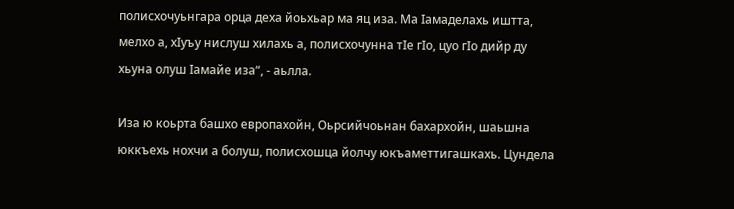полисхочуьнгара орца деха йоьхьар ма яц иза. Ма Iамаделахь иштта, мелхо а, хIуъу нислуш хилахь а, полисхочунна тIе гIо, цуо гIо дийр ду хьуна олуш Iамайе иза“, - аьлла.

Иза ю коьрта башхо европахойн, Оьрсийчоьнан бахархойн, шаьшна юккъехь нохчи а болуш, полисхошца йолчу юкъаметтигашкахь. Цундела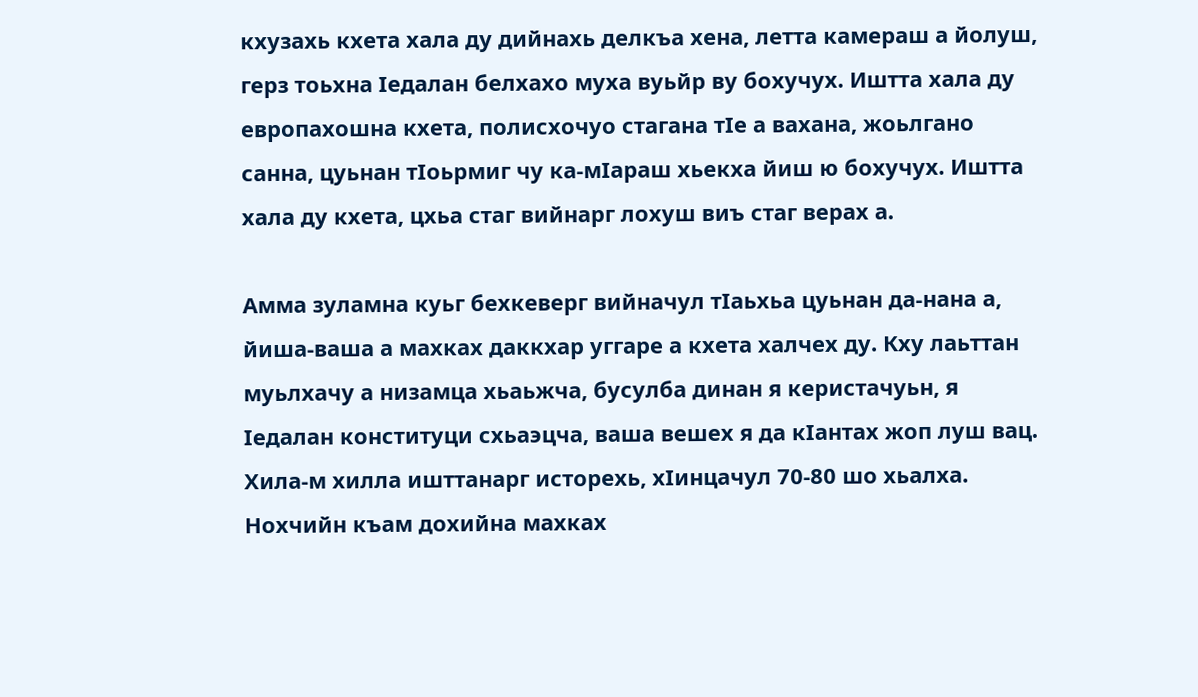кхузахь кхета хала ду дийнахь делкъа хена, летта камераш а йолуш, герз тоьхна Iедалан белхахо муха вуьйр ву бохучух. Иштта хала ду европахошна кхета, полисхочуо стагана тIе а вахана, жоьлгано санна, цуьнан тIоьрмиг чу ка-мIараш хьекха йиш ю бохучух. Иштта хала ду кхета, цхьа стаг вийнарг лохуш виъ стаг верах а.

Амма зуламна куьг бехкеверг вийначул тIаьхьа цуьнан да-нана а, йиша-ваша а махках даккхар уггаре а кхета халчех ду. Кху лаьттан муьлхачу а низамца хьаьжча, бусулба динан я керистачуьн, я Iедалан конституци схьаэцча, ваша вешех я да кIантах жоп луш вац. Хила-м хилла ишттанарг исторехь, хIинцачул 70-80 шо хьалха. Нохчийн къам дохийна махках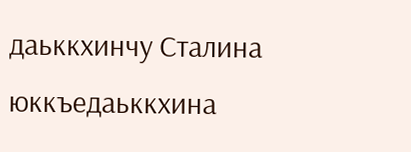даьккхинчу Сталина юккъедаьккхина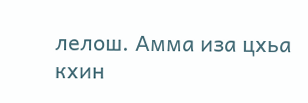лелош. Амма иза цхьа кхин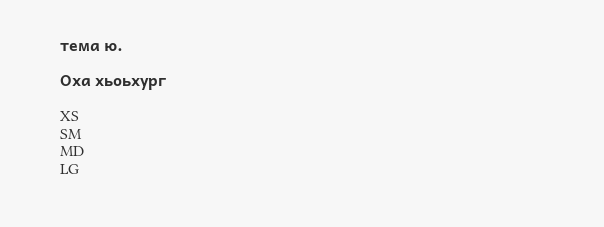тема ю.

Оха хьоьхург

XS
SM
MD
LG